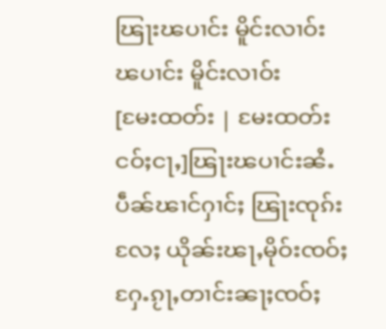ၽြႃးၽပၢင်း မိူင်းလၢဝ်း
ၽပၢင်း မိူင်းလၢဝ်း
[မႄးထတ်း | မႄးထတ်းငဝ်ႈငႃႇ]ၽြႃးၽပၢင်းၼႆႉ ပဵၼ်ၽၢင်ႁၢင်ႈ ၽြႃးၸုၵ်းလႄႈ ယိုၼ်းၽႃႇမိုဝ်းၸဝ်ႈ ႁႄႉၵႂႃႇတၢင်းၼႃႈၸဝ်ႈ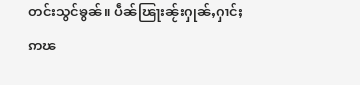တင်းသွင်ၶွၼ်။ ပဵၼ်ၽြႃးၼႂ်းႁုၼ်ႇႁၢင်ႈ ဢၽ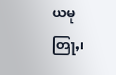ယမုတြႃႇ၊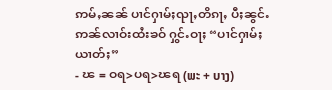ဢမ်ႇၼၼ် ပၢင်ႁၢမ်ႈၺႃႇတိၵႃႇ ပီႈၼွင်ႉ ဢၼ်လၢဝ်းထႆးၶဝ် ႁွင်ႉဝႃႈ “ပၢင်ႁၢမ်ႈယၢတ်ႈ”
- ၽ = ဝရ>ပရ>ၽရ (ພະ + ບາງ)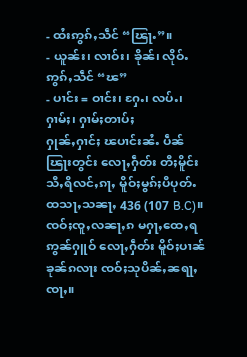- ထႆးဢွၵ်ႇသဵင် “ၽြႃႉ”။
- ယူၼ်း၊ လၢဝ်း၊ ၶိုၼ်၊ လိုဝ်ႉ ဢွၵ်ႇသဵင် “ၽ”
- ပၢင်း = ဝၢင်း၊ ႁႄႉ၊ လပ်ႉ၊ ႁၢမ်ႈ၊ ႁၢမ်ႈတၢပ်ႈ
ႁုၼ်ႇႁၢင်ႈ ၽပၢင်းၼႆႉ ပဵၼ်ၽြႃးတွင်း လေႃႇႁဵတ်း တီႈမိူင်းသီႇရိလင်ႇၵႃႇ မိူဝ်ႈမွၵ်ႈပီပုတ်ႉထသႃႇသၼႃႇ 436 (107 B.C)။ ၸဝ်ႈၸူႇလၼႃႇၵ မႁႃႇထေႇရ ဢွၼ်ႁူဝ် လေႃႇႁဵတ်း မိူဝ်ႈပၢၼ်ၶုၼ်ၵလႃး ၸဝ်ႈသုပိၼ်ႇၼရႃႇၸႃႇ။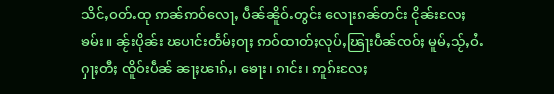သိင်ႇဝတ်ႉထု ဢၼ်ဢဝ်လေႃႇ ပဵၼ်ၼိူဝ်ႉတွင်း လေႃးၵၼ်တင်း ငိုၼ်းလႄႈ ၶမ်း။ ၼႂ်းပိုၼ်း ၽပၢင်းတႅမ်ႈဝႃႈ ဢဝ်ထၢတ်ႈလုပ်ႇၽြႃးပဵၼ်ၸဝ်ႈ မူမ်ႇသႂ်ႇဝႆႉ ႁႃႈတီႈ ၸိူဝ်းပဵၼ် ၼႃႈၽၢၵ်ႇ၊ ၶေႃး၊ ၵၢင်း၊ ဢူၵ်းလႄႈ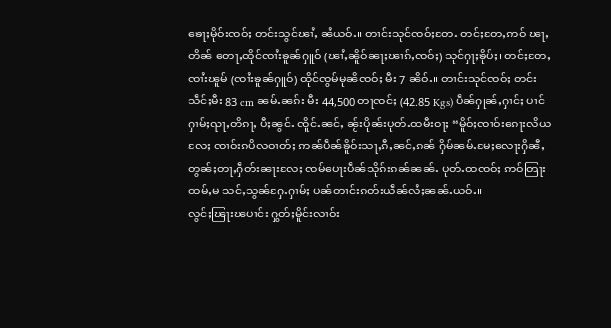ၶေႃႈမိုဝ်းၸဝ်ႈ တင်းသွင်ၽၢႆႇ ၼႆယဝ်ႉ။ တၢင်းသုင်ၸဝ်ႈတႄႉ တင်ႈတႄႇဢဝ် ၽႃႇတိၼ် တေႃႇထိုင်ၸၢႆးၶူၼ်ႁူဝ် (ၽၢႆႇၼိူဝ်ၼႃႈၽၢၵ်ႇၸဝ်ႈ) သုင်ႁႃႈၶိုပ်ႈ၊ တင်ႈတႄႇ ၸၢႆးၽူမ် (ၸၢႆးၶူၼ်ႁူဝ်) ထိုင်ၸွမ်မုၼိၸဝ်ႈ မီး 7 ၼိဝ်ႉ။ တၢင်းသုင်ၸဝ်ႈ တင်းသဵင်ႈမီး 83 cm ၼမ်ႉၼၵ်း မီး 44,500 တႃၸင်ႈ (42.85 Kgs) ပဵၼ်ႁုၼ်ႇႁၢင်ႈ ပၢင်ႁၢမ်ႈၺႃႇတိၵႃႇ ပီႈၼွင်ႉ ၸိူင်ႉၼင်ႇ ၼႂ်းပိုၼ်းပုတ်ႉထမီးဝႃႈ “မိူဝ်ႈၸၢဝ်းၵေႃးလိယ လႄႈ ၸၢဝ်းၵပိလဝၢတ်ႈ ဢၼ်ပဵၼ်ၶိူဝ်းသႃႇၵီႇၼင်ႇၵၼ် ႁိမ်ၼမ်ႉမႄႈလေႃးႁိၼီႇ တွၼ်ႈတႃႇႁဵတ်းၼႃးလႄႈ ၸမ်ပေႃးပဵၼ်သိုၵ်းၵၼ်ၼၼ်ႉ ပုတ်ႉထၸဝ်ႈ ဢဝ်တြႃးထမ်ႇမ သင်ႇသွၼ်ႁႄႉႁၢမ်ႈ ပၼ်တၢင်းၵတ်းယဵၼ်လႆႈၼၼ်ႉယဝ်ႉ။
လွင်ႈၽြႃးၽပၢင်း ႁွတ်ႈမိူင်းလၢဝ်း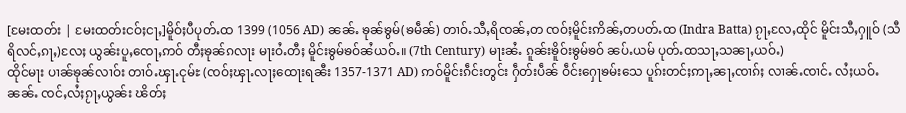[မႄးထတ်း | မႄးထတ်းငဝ်ႈငႃႇ]မိူဝ်ႈပီပုတ်ႉထ 1399 (1056 AD) ၼၼ်ႉ ၶုၼ်ၶွမ်(ၶမဵၼ်) တၢဝ်ႉသီႇရိၸၼ်ႇတ ၸဝ်ႈမိူင်းဢိၼ်ႇတပတ်ႉထ (Indra Batta) ၵႂႃႇလႄႇထိုင် မိူင်းသီႇႁူဝ် (သီရိလင်ႇၵႃႇ)လႄႈ ယွၼ်းပူႇၸေႃႇဢဝ် တီႈၶုၼ်ၵလႃး မႃးဝႆႉတီႈ မိူင်းၶွမ်ၶဝ်ၼႆယဝ်ႉ။ (7th Century) မႃးၼႆႉ ၵူၼ်းၶိူဝ်းၶွမ်ၶဝ် ၼပ်ႉယမ် ပုတ်ႉထသႃႇသၼႃႇယဝ်ႉ)
ထိုင်မႃး ပၢၼ်ၶုၼ်လၢဝ်း တၢဝ်ႉၾႃႉငုမ်ႊ (ၸဝ်ႈၾႃႉလႃႈထေႃးရၼီး 1357-1371 AD) ဢဝ်မိူင်းၵဵင်းတွင်း ႁဵတ်းပဵၼ် ဝဵင်းႁေႃၶမ်းသေ ပူၵ်းတင်ႈဢႃႇၼႃႇၸၢၵ်ႈ လၢၼ်ႉၸၢင်ႉ လႆႈယဝ်ႉၼၼ်ႉ ၸင်ႇလႆႈၵႂႃႇယွၼ်း ၽိတ်ႈ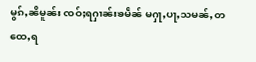မွၵ်ႇၼိမူၼ်း ၸဝ်ႈရႁၢၼ်းၶမဵၼ် မႁႃႇပႃႇသမၼ်ႇတထေႇရ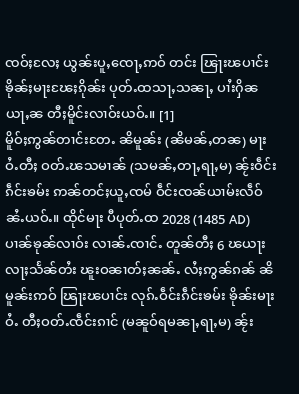ၸဝ်ႈလႄႈ ယွၼ်းပူႇၸေႃႇဢဝ် တင်း ၽြႃးၽပၢင်း ၶိုၼ်ႈမႃးၽႄႈၵိုၼ်း ပုတ်ႉထသႃႇသၼႃႇ ပၢႆးႁိၼယႃႇၼ တီႈမိူင်းလၢဝ်းယဝ်ႉ။ [1]
မိူဝ်ႈဢွၼ်တၢင်းတႄႉ ၼိမူၼ်း (ၼိမၼ်ႇတၼ) မႃးဝႆႉတီႈ ဝတ်ႉၽသမၢၼ် (သမၼ်ႇတႃႇရႃႇမ) ၼႂ်းဝဵင်းၵဵင်းၶမ်း ဢၼ်တင်ႈယူႇၸမ် ဝဵင်းၸၼ်ယၢမ်းလဵဝ်ၼႆႉယဝ်ႉ။ ထိုင်မႃး ပီပုတ်ႉထ 2028 (1485 AD) ပၢၼ်ၶုၼ်လၢဝ်း လၢၼ်ႉၸၢင်ႉ တူၼ်တီႈ 6 ၽယႃးလႃႈသႅၼ်တႆး ၽူးဝၼၢတ်ႈၼၼ်ႉ လႆႈဢွၼ်ၵၼ် ၼိမူၼ်းဢဝ် ၽြႃးၽပၢင်း လုၵ်ႉဝဵင်းၵဵင်းၶမ်း ၶိုၼ်းမႃးဝႆႉ တီႈဝတ်ႉၸဵင်းၵၢင် (မၼူဝ်ရမၼႃႇရႃႇမ) ၼႂ်း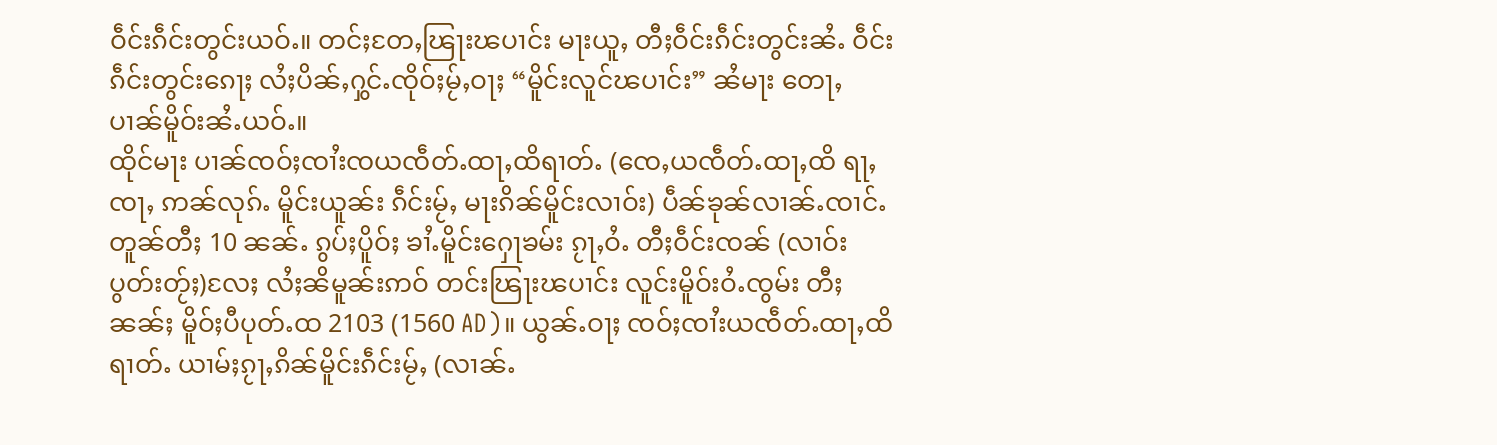ဝဵင်းၵဵင်းတွင်းယဝ်ႉ။ တင်ႈတႄႇၽြႃးၽပၢင်း မႃးယူႇ တီႈဝဵင်းၵဵင်းတွင်းၼႆႉ ဝဵင်းၵဵင်းတွင်းၵေႃႈ လႆႈပိၼ်ႇႁွင်ႉၸိုဝ်ႈမႂ်ႇဝႃႈ “မိူင်းလူင်ၽပၢင်း” ၼႆမႃး တေႃႇပၢၼ်မိူဝ်းၼႆႉယဝ်ႉ။
ထိုင်မႃး ပၢၼ်ၸဝ်ႈၸၢႆးၸယၸဵတ်ႉထႃႇထိရၢတ်ႉ (ၸေႇယၸဵတ်ႉထႃႇထိ ရႃႇၸႃႇ ဢၼ်လုၵ်ႉ မိူင်းယူၼ်း ၵဵင်းမႂ်ႇ မႃးၵိၼ်မိူင်းလၢဝ်း) ပဵၼ်ၶုၼ်လၢၼ်ႉၸၢင်ႉ တူၼ်တီႈ 10 ၼၼ်ႉ ၵွပ်ႈပိူဝ်ႈ ၶၢႆႉမိူင်းႁေႃၶမ်း ၵႂႃႇဝႆႉ တီႈဝဵင်းၸၼ် (လၢဝ်းပွတ်းတႂ်ႈ)လႄႈ လႆႈၼိမူၼ်းဢဝ် တင်းၽြႃးၽပၢင်း လူင်းမိူဝ်းဝႆႉၸွမ်း တီႈၼၼ်ႈ မိူဝ်ႈပီပုတ်ႉထ 2103 (1560 AD)။ ယွၼ်ႉဝႃႈ ၸဝ်ႈၸၢႆးယၸဵတ်ႉထႃႇထိရၢတ်ႉ ယၢမ်ႈၵႂႃႇၵိၼ်မိူင်းၵဵင်းမႂ်ႇ (လၢၼ်ႉ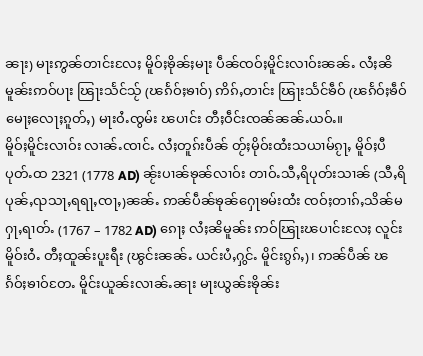ၼႃး) မႃးဢွၼ်တၢင်းလႄႈ မိူဝ်ႈၶိုၼ်ႈမႃး ပဵၼ်ၸဝ်ႈမိူင်းလၢဝ်းၼၼ်ႉ လႆႈၼိမူၼ်းဢဝ်ပႃး ၽြႃးသႅင်သႂ် (ၽၵႅဝ်ႈၶၢဝ်) ဢိၵ်ႇတၢင်း ၽြႃးသႅင်ၶဵဝ် (ၽၵႅဝ်ႈၶဵဝ် မေႃႈလေႃႈၵူတ်ႇ) မႃးဝႆႉၸွမ်း ၽပၢင်း တီႈဝဵင်းၸၼ်ၼၼ်ႉယဝ်ႉ။
မိူဝ်ႈမိူင်းလၢဝ်း လၢၼ်ႉၸၢင်ႉ လႆႈတူၵ်းပဵၼ် တႂ်ႈမိုဝ်းထႆးသယၢမ်ၵႂႃႇ မိူဝ်ႈပီပုတ်ႉထ 2321 (1778 AD) ၼႂ်းပၢၼ်ၶုၼ်လၢဝ်း တၢဝ်ႉသီႇရိပုတ်းသၢၼ် (သီႇရိပုၼ်ႇၺသႃႇရရႃႇၸႃႇ)ၼၼ်ႉ ဢၼ်ပဵၼ်ၶုၼ်ႁေႃၶမ်းထႆး ၸဝ်ႈတၢၵ်ႇသိၼ်မႁႃႇရၢတ်ႉ (1767 – 1782 AD) ၵေႃႈ လႆႈၼိမူၼ်း ဢဝ်ၽြႃးၽပၢင်းလႄႈ လူင်းမိူဝ်းဝႆႉ တီႈထူၼ်းပူးရီး (ၽွင်းၼၼ်ႉ ယင်းပႆႇႁွင်ႉ မိူင်းၵွၵ်ႇ)၊ ဢၼ်ပဵၼ် ၽၵႅဝ်ႈၶၢဝ်တႄႉ မိူင်းယူၼ်းလၢၼ်ႉၼႃး မႃးယွၼ်းၶိုၼ်း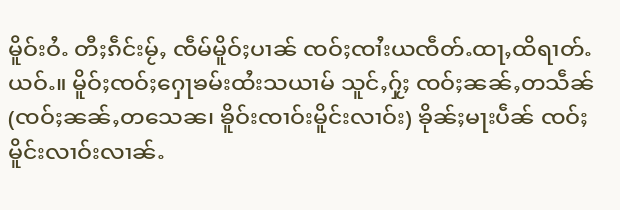မိူဝ်းဝႆႉ တီႈၵဵင်းမႂ်ႇ ၸဵမ်မိူဝ်ႈပၢၼ် ၸဝ်ႈၸၢႆးယၸဵတ်ႉထႃႇထိရၢတ်ႉယဝ်ႉ။ မိူဝ်ႈၸဝ်ႈႁေႃၶမ်းထႆးသယၢမ် သူင်ႇႁႂ်ႈ ၸဝ်ႈၼၼ်ႇတသဵၼ် (ၸဝ်ႈၼၼ်ႇတသေၼ၊ ၶိူဝ်းၸၢဝ်းမိူင်းလၢဝ်း) ၶိုၼ်ႈမႃးပဵၼ် ၸဝ်ႈမိူင်းလၢဝ်းလၢၼ်ႉ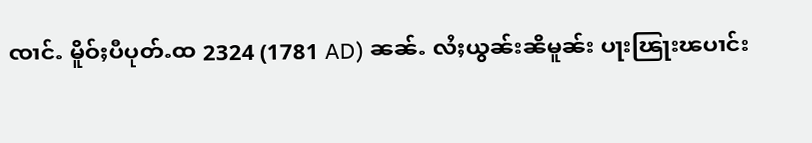ၸၢင်ႉ မိူဝ်ႈပီပုတ်ႉထ 2324 (1781 AD) ၼၼ်ႉ လႆႈယွၼ်းၼိမူၼ်း ပႃးၽြႃးၽပၢင်း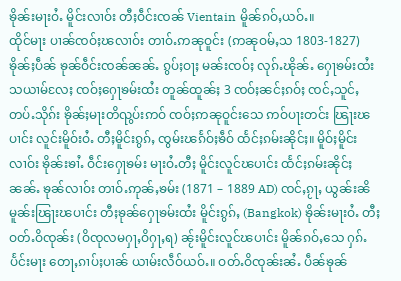ၶိုၼ်းမႃးဝႆႉ မိူင်းလၢဝ်း တီႈဝဵင်းၸၼ် Vientain မိူၼ်ၵဝ်ႇယဝ်ႉ။
ထိုင်မႃး ပၢၼ်ၸဝ်ႈၽလၢဝ်း တၢဝ်ႉဢၼုဝူင်း (ဢၼုဝမ်ႇသ 1803-1827) ၶိုၼ်ႈပဵၼ် ၶုၼ်ဝဵင်းၸၼ်ၼၼ်ႉ ၵွပ်ႈဝႃႈ မၼ်းၸဝ်ႈ လုၵ်ႉၽိုၼ်ႉ ႁေႃၶမ်းထႆးသယၢမ်လႄႈ ၸဝ်ႈႁေႃၶမ်းထႆး တူၼ်ထူၼ်ႈ 3 ၸဝ်ႈၼင်ႈၵဝ်ႈ ၸင်ႇသူင်ႇတပ်ႉသိုၵ်း ၶိုၼ်ႈမႃးတိၺွပ်းဢဝ် ၸဝ်ႈဢၼုဝူင်းသေ ဢဝ်ပႃးတင်း ၽြႃးၽပၢင်း လူင်းမိူဝ်းဝႆႉ တီႈမိူင်းၵွၵ်ႇ ၸွမ်းၽၵႅဝ်ႈၶဵဝ် ထႅင်ႈၵမ်းၼိုင်ႈ။ မိူဝ်ႈမိူင်းလၢဝ်း ၶိုၼ်းၶၢႆႉ ဝဵင်းႁေႃၶမ်း မႃးဝႆႉတီႈ မိူင်းလူင်ၽပၢင်း ထႅင်ႈၵမ်းၼိုင်ႈၼၼ်ႉ ၶုၼ်လၢဝ်း တၢဝ်ႉဢုၼ်ႇၶမ်း (1871 – 1889 AD) ၸင်ႇၵႂႃႇ ယွၼ်းၼိမူၼ်းၽြႃးၽပၢင်း တီႈၶုၼ်ႁေႃၶမ်းထႆး မိူင်းၵွၵ်ႇ (Bangkok) ၶိုၼ်းမႃးဝႆႉ တီႈဝတ်ႉဝိၸုၼ်း (ဝိၸုလမႁႃႇဝိႁႃႇရ) ၼႂ်းမိူင်းလူင်ၽပၢင်း မိူၼ်ၵဝ်ႇသေ ႁၵ်ႉပႅင်းမႃး တေႃႇၵၢပ်ႈပၢၼ် ယၢမ်းလဵဝ်ယဝ်ႉ။ ဝတ်ႉဝိၸုၼ်းၼႆႉ ပဵၼ်ၶုၼ်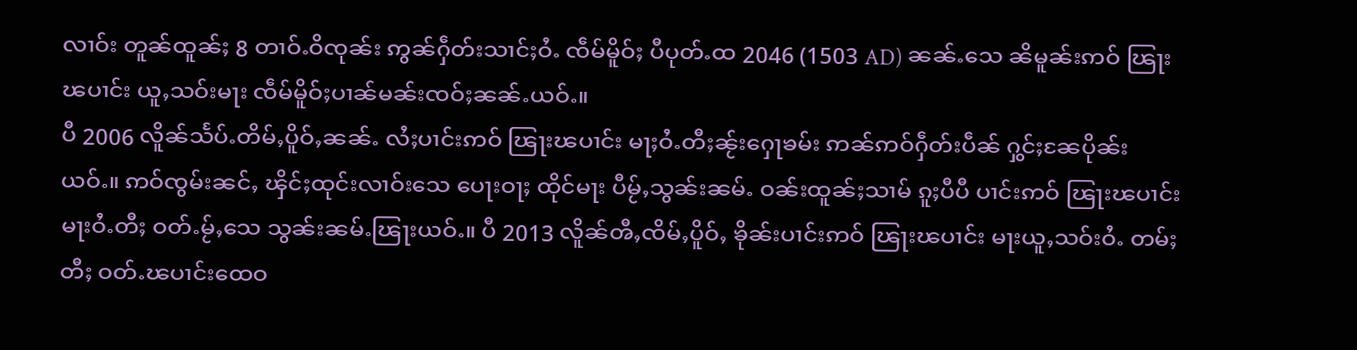လၢဝ်း တူၼ်ထူၼ်ႈ 8 တၢဝ်ႉဝိၸုၼ်း ဢွၼ်ႁဵတ်းသၢင်ႈဝႆႉ ၸဵမ်မိူဝ်ႈ ပီပုတ်ႉထ 2046 (1503 AD) ၼၼ်ႉသေ ၼိမူၼ်းဢဝ် ၽြႃးၽပၢင်း ယူႇသဝ်းမႃး ၸဵမ်မိူဝ်ႈပၢၼ်မၼ်းၸဝ်ႈၼၼ်ႉယဝ်ႉ။
ပီ 2006 လိူၼ်သႅပ်ႉတိမ်ႇပိူဝ်ႇၼၼ်ႉ လႆႈပၢင်းဢဝ် ၽြႃးၽပၢင်း မႃႈဝႆႉတီႈၼႂ်းႁေႃၶမ်း ဢၼ်ဢဝ်ႁဵတ်းပဵၼ် ႁွင်ႈၼႄပိုၼ်းယဝ်ႉ။ ဢဝ်ၸွမ်းၼင်ႇ ၾိင်ႈထုင်းလၢဝ်းသေ ပေႃးဝႃႈ ထိုင်မႃး ပီမႂ်ႇသွၼ်းၼမ်ႉ ဝၼ်းထူၼ်ႈသၢမ် ၵူႈပီပီ ပၢင်းဢဝ် ၽြႃးၽပၢင်း မႃးဝႆႉတီႈ ဝတ်ႉမႂ်ႇသေ သွၼ်းၼမ်ႉၽြႃးယဝ်ႉ။ ပီ 2013 လိူၼ်ၻီႇၸိမ်ႇပိူဝ်ႇ ၶိုၼ်းပၢင်းဢဝ် ၽြႃးၽပၢင်း မႃးယူႇသဝ်းဝႆႉ တမ်ႈတီႈ ဝတ်ႉၽပၢင်းထေဝ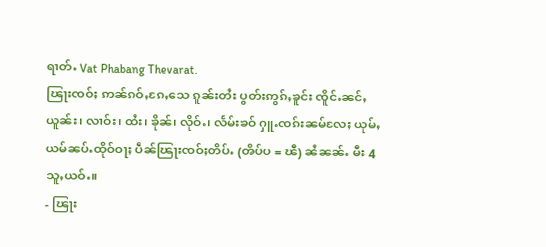ရၢတ်ႉ Vat Phabang Thevarat.
ၽြႃးၸဝ်ႈ ဢၼ်ၵဝ်ႇၵႄႇသေ ၵူၼ်းတႆး ပွတ်းဢွၵ်ႇၶူင်း ၸိူင်ႉၼင်ႇယူၼ်း၊ လၢဝ်း၊ ထႆး၊ ၶိုၼ်၊ လိုဝ်ႉ၊ လႅမ်းၶဝ် ႁူႉၸၵ်းၼမ်လႄႈ ယုမ်ႇယမ်ၼပ်ႉထိုဝ်ဝႃႈ ပဵၼ်ၽြႃးၸဝ်ႈတိပ်ႉ (ၻိပ်ပ = ၽီ) ၼႆၼၼ်ႉ မီး 4 သူႇယဝ်ႉ။
- ၽြႃး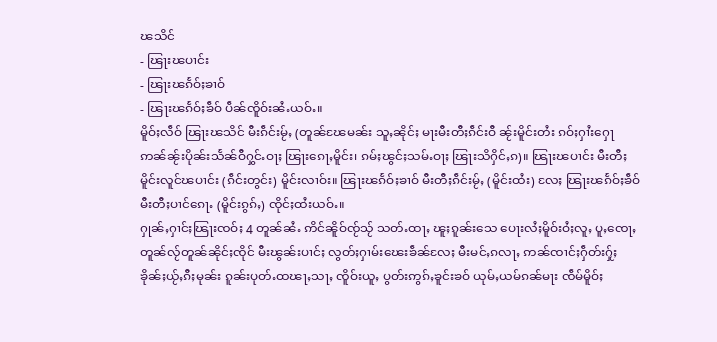ၽသိင်
- ၽြႃးၽပၢင်း
- ၽြႃးၽၵႅဝ်ႈၶၢဝ်
- ၽြႃးၽၵႅဝ်ႈၶဵဝ် ပဵၼ်ၸိူဝ်းၼႆႉယဝ်ႉ။
မိူဝ်ႈလဵဝ် ၽြႃးၽသိင် မီးၵဵင်းမႂ်ႇ (တူၼ်ၽႄမၼ်း သူႇၼိုင်ႈ မႃးမီးတီႈၵဵင်းဝီ ၼႂ်းမိူင်းတႆး ၵဝ်ႈႁၢႆးႁေႃ ဢၼ်ၼႂ်းပိုၼ်းသႅၼ်ဝီႁွင်ႉဝႃႈ ၽြႃးၵေႃႇမိူင်း၊ ၵမ်ႈၽွင်ႈသမ်ႉဝႃႈ ၽြႃးသိႁိင်ႇၵ)။ ၽြႃးၽပၢင်း မီးတီႈမိူင်းလူင်ၽပၢင်း (ၵဵင်းတွင်း) မိူင်းလၢဝ်း။ ၽြႃးၽၵႅဝ်ႈၶၢဝ် မီးတီႈၵဵင်းမႂ်ႇ (မိူင်းထႆး) လႄႈ ၽြႃးၽၵႅဝ်ႈၶဵဝ် မီးတီႈပၢင်ၵေႃႉ (မိူင်းၵွၵ်ႇ) ၸိုင်ႈထႆးယဝ်ႉ။
ႁုၼ်ႇႁၢင်ႈၽြႃးၸဝ်ႈ 4 တူၼ်ၼႆႉ ဢိင်ၼိူဝ်ၸႂ်သႂ် သတ်ႉထႃႇ ၽူႈၵူၼ်းသေ ပေႃးလႆႈမိူဝ်းဝႆႈလူႇ ပူႇၸေႃႇ တူၼ်လႂ်တူၼ်ၼိုင်ႈၸိုင် မီးၽွၼ်းပၢင်ႈ လွတ်ႈႁၢမ်းၽေးၶဵၼ်လႄႈ မီးမင်ႇၵလႃႇ ဢၼ်ၸၢင်ႈႁဵတ်းႁႂ်ႈ ၶိုၼ်ႈယႂ်ႇၵီႈမုၼ်း ၵူၼ်းပုတ်ႉထၽႃႇသႃႇ ၸိူဝ်းယူႇ ပွတ်းဢွၵ်ႇၶူင်းၶဝ် ယုမ်ႇယမ်ၵၼ်မႃး ၸဵမ်မိူဝ်ႈ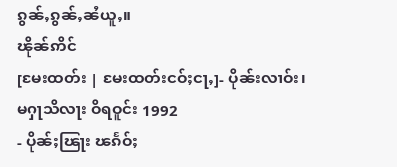ၵွၼ်ႇၵွၼ်ႇၼႆယူႇ။
ၽိုၼ်ဢိင်
[မႄးထတ်း | မႄးထတ်းငဝ်ႈငႃႇ]- ပိုၼ်းလၢဝ်း၊ မႁႃသိလႃး ဝိရဝူင်း 1992
- ပိုၼ်ႈၽြႃး ၽၵႅဝ်ႈ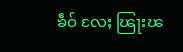ၶဵဝ် လႄႈ ၽြႃးၽ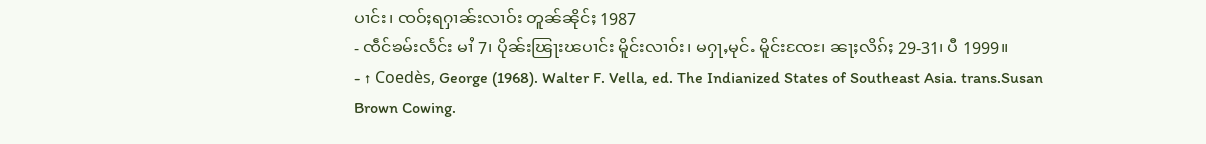ပၢင်း၊ ၸဝ်ႈရႁၢၼ်းလၢဝ်း တူၼ်ၼိုင်ႈ 1987
- ၸဵင်ၶမ်းလႅင်း မၢႆ 7၊ ပိုၼ်းၽြႃးၽပၢင်း မိူင်းလၢဝ်း၊ မႁႃႇမုင်ႉ မိူင်းၸႄႊ၊ ၼႃႈလိၵ်ႈ 29-31၊ ပီ 1999။
- ↑ Coedès, George (1968). Walter F. Vella, ed. The Indianized States of Southeast Asia. trans.Susan Brown Cowing.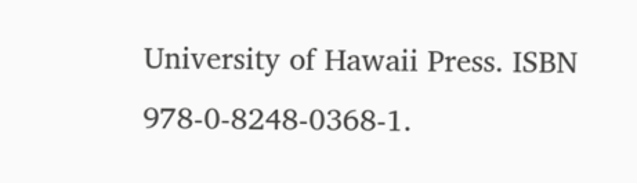University of Hawaii Press. ISBN 978-0-8248-0368-1.